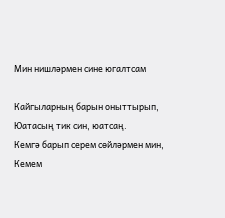Мин нишләрмен сине югалтсам

Кайгыларның барын оныттырып,
Юатасың тик син, юатсаң.
Кемгә барып серем сөйләрмен мин,
Кемем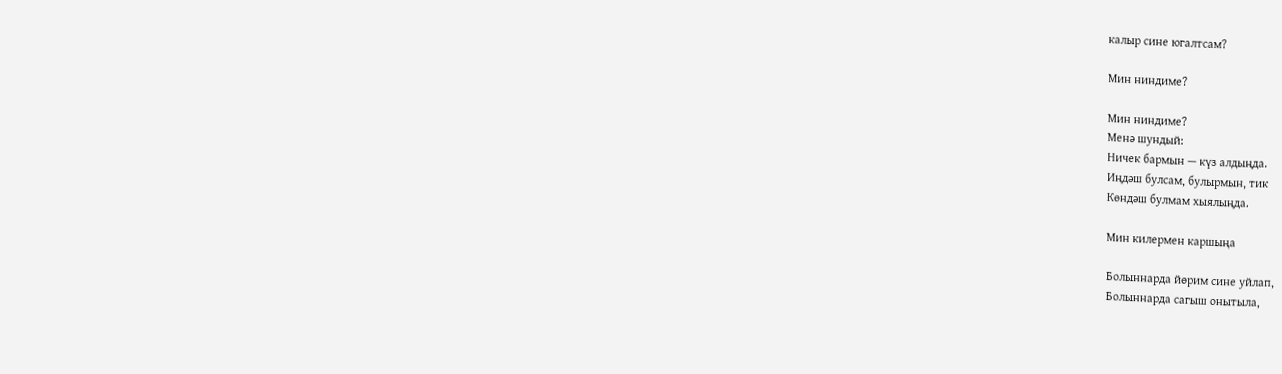калыр сине югалтсам?

Мин ниндиме?

Мин ниндиме?
Менә шундый:
Ничек бармын — күз алдыңда.
Иңдәш булсам, булырмын, тик
Көндәш булмам хыялыңда.

Мин килермен каршыңа

Болыннарда йөрим сине уйлап,
Болыннарда сагыш онытыла,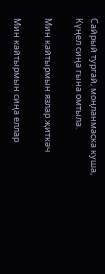Сайрый тургай, моңланмаска куша,
Күңел сиңа гына омтыла.

Мин кайтырмын язлар җиткәч

Мин кайтырмын сиңа еллар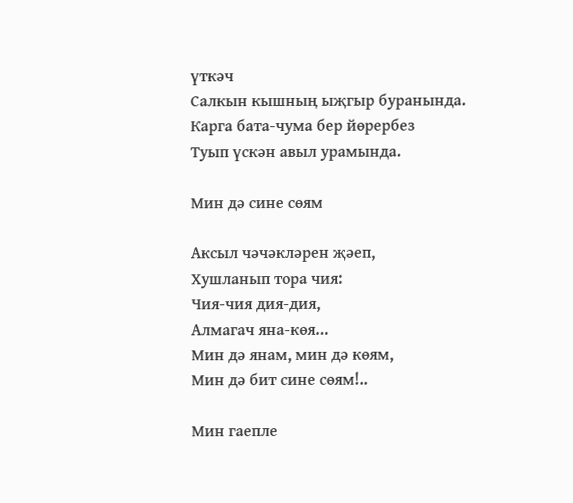үткәч
Салкын кышның ыҗгыр буранында.
Карга бата-чума бер йөрербез
Туып үскән авыл урамында.

Мин дә сине сөям

Аксыл чәчәкләрен җәеп,
Хушланып тора чия:
Чия-чия дия-дия,
Алмагач яна-көя…
Мин дә янам, мин дә көям,
Мин дә бит сине сөям!..

Мин гаепле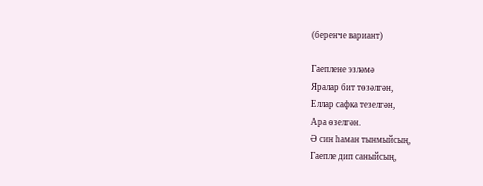(беренче вариант)

Гаеплене эзләмә
Яралар бит төзәлгән,
Еллар сафка тезелгән,
Ара өзелгән.
Ә син һаман тынмыйсың,
Гаепле дип саныйсың,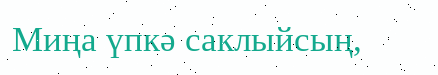Миңа үпкә саклыйсың,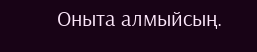Оныта алмыйсың.